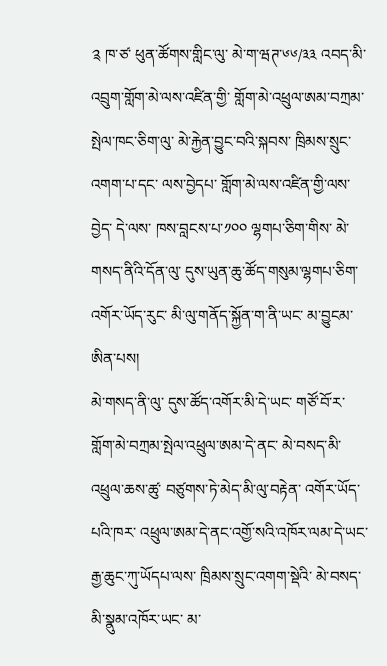༉ ཁ་ཙ་ ཕུན་ཚོགས་གླིང་ལུ་ མེ་ག་ཝཊ་༦༦/༣༣ འབད་མི་ འབྲུག་གློག་མེ་ལས་འཛིན་གྱི་ གློག་མེ་འཕྲུལ་ཨམ་བཀྲམ་སྤེལ་ཁང་ཅིག་ལུ་ མེ་རྐྱེན་བྱུང་བའི་སྐབས་ ཁྲིམས་སྲུང་འགག་པ་དང་ ལས་བྱེདཔ་ གློག་མེ་ལས་འཛིན་གྱི་ལས་བྱེད་ དེ་ལས་ ཁས་བླངས་པ་༡༠༠ ལྷགཔ་ཅིག་གིས་ མེ་གསད་ནིའི་དོན་ལུ་ དུས་ཡུན་ཆུ་ཚོད་གསུམ་ལྷགཔ་ཅིག་ འགོར་ཡོད་རུང་ མི་ལུ་གནོད་སྐྱོན་ག་ནི་ཡང་ མ་བྱུངམ་ཨིན་པས།
མེ་གསད་ནི་ལུ་ དུས་ཚོད་འགོར་མི་དེ་ཡང་ གཙོ་བོ་ར་ གློག་མེ་བཀྲམ་སྤེལ་འཕྲུལ་ཨམ་དེ་ནང་ མེ་བསད་མི་འཕྲུལ་ཆས་ཚུ་ བཙུགས་ཏེ་མེད་མི་ལུ་བརྟེན་ འགོར་ཡོད་པའི་ཁར་ འཕྲུལ་ཨམ་དེ་ནང་འགྱོ་སའི་འཁོར་ལམ་དེ་ཡང་ རྒྱ་ཆུང་ཀུ་ཡོདཔ་ལས་ ཁྲིམས་སྲུང་འགག་སྡེའི་ མེ་བསད་མི་སྣུམ་འཁོར་ཡང་ མ་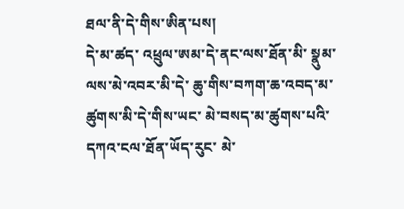ཐལ་ནི་དེ་གིས་ཨིན་པས།
དེ་མ་ཚད་ འཕྲུལ་ཨམ་དེ་ནང་ལས་ཐོན་མི་ སྣུམ་ལས་མེ་འབར་མི་དེ་ ཆུ་གིས་བཀག་ཆ་འབད་མ་ཚུགས་མི་དེ་གིས་ཡང་ མེ་བསད་མ་ཚུགས་པའི་ དཀའ་ངལ་ཐོན་ཡོད་རུང་ མེ་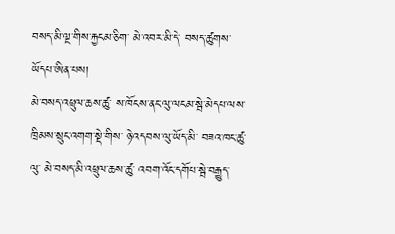བསད་མི་ལྔ་གིས་རྐྱངམ་ཅིག་ མེ་འབར་མི་དེ་ བསད་ཚུགས་ཡོདཔ་ཨིན་པས།
མེ་བསད་འཕྲུལ་ཆས་ཚུ་ ས་ཁོངས་ནང་ལུ་ལངམ་སྦེ་མེདཔ་ལས་ ཁྲིམས་སྲུང་འགག་སྡེ་གིས་ ཉེ་འདབས་ལུ་ཡོད་མི་ བཟའ་ཁང་ཚུ་ལུ་ མེ་བསད་མི་འཕྲུལ་ཆས་ཚུ་ འབག་འོང་དགོཔ་སྦེ་བརྒྱུད་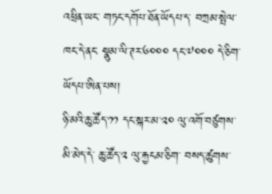འཕྲིན་ཡང་ གཏང་དགོཔ་ཐོན་ཡོདཔ་ད་ བཀྲམ་སྤེལ་ཁང་དེ་ནང་ སྣུམ་ལི་ཊར་༦༠༠༠ དང་༧༠༠༠ དེ་ཅིག་ཡོདཔ་ཨིན་པས།
ཉི་མའི་ཆུ་ཚོད་༡༡ དང་སྐར་མ་༢༠ ལུ་འགོ་བཙུགས་མི་མེད་དེ་ ཆུ་ཚོད་༢ ལུ་རྐྱངམ་ཅིག་ བསད་ཚུགས་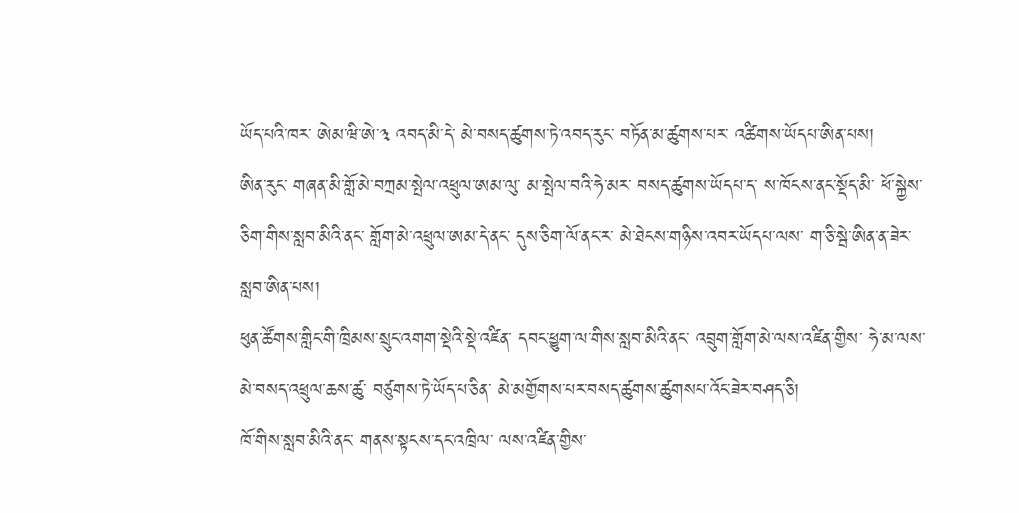ཡོད་པའི་ཁར་ ཨེམ་ཝི་ཨེ་༣ འབད་མི་དེ་ མེ་བསད་ཚུགས་ཏེ་འབད་རུང་ བཏོན་མ་ཚུགས་པར་ འཚིགས་ཡོདཔ་ཨིན་པས།
ཨིན་རུང་ གཞན་མི་གློ་མེ་བཀྲམ་སྤེལ་འཕྲུལ་ཨམ་ལུ་ མ་སྤེལ་བའི་ཧེ་མར་ བསད་ཚུགས་ཡོདཔ་ད་ ས་ཁོངས་ནང་སྡོད་མི་ ཕོ་སྐྱེས་ཅིག་གིས་སླབ་མིའི་ནང་ གློག་མེ་འཕྲུལ་ཨམ་དེ་ནང་ དུས་ཅིག་ལོ་ནང་ར་ མེ་ཐེངས་གཉིས་འབར་ཡོདཔ་ལས་ ག་ཅི་སྦེ་ཨིན་ན་ཟེར་ སླབ་ཨིན་པས།
ཕུན་ཚོགས་གླིང་གི་ཁྲིམས་སྲུང་འགག་སྡེའི་སྡེ་འཛིན་ དབང་ཕྱུག་ལ་གིས་སླབ་མིའི་ནང་ འབྲུག་གློག་མེ་ལས་འཛིན་གྱིས་ ཧེ་མ་ལས་ མེ་བསད་འཕྲུལ་ཆས་ཚུ་ བཙུགས་ཏེ་ཡོད་པ་ཅིན་ མེ་མགྱོགས་པར་བསད་ཚུགས་ཚུགསཔ་འོང་ཟེར་བཤད་ཅི།
ཁོ་གིས་སླབ་མིའི་ནང་ གནས་སྟངས་དང་འཁྲིལ་ ལས་འཛིན་གྱིས་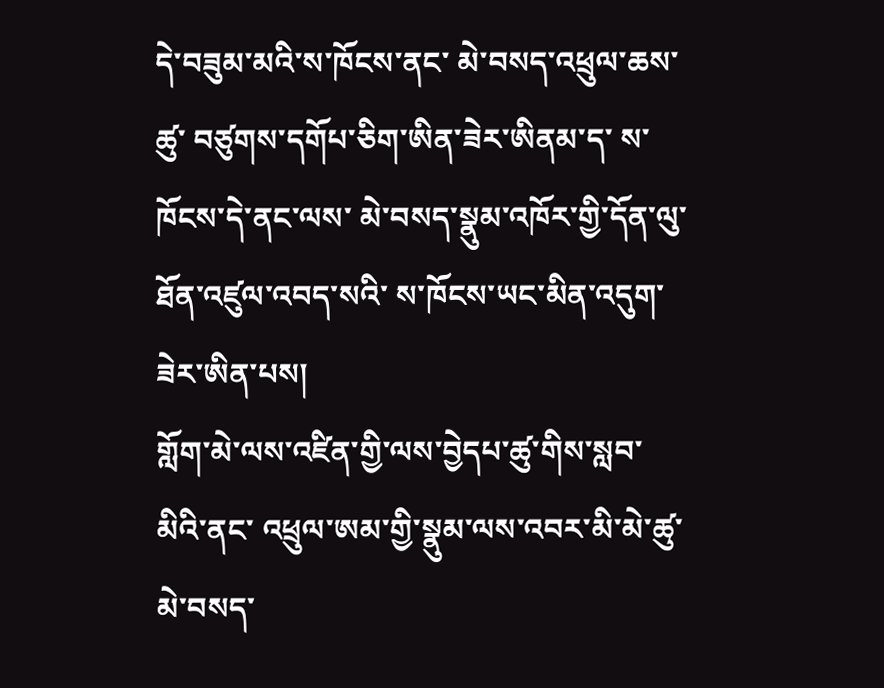དེ་བཟུམ་མའི་ས་ཁོངས་ནང་ མེ་བསད་འཕྲུལ་ཆས་ཚུ་ བཙུགས་དགོཔ་ཅིག་ཨིན་ཟེར་ཨིནམ་ད་ ས་ཁོངས་དེ་ནང་ལས་ མེ་བསད་སྣུམ་འཁོར་གྱི་དོན་ལུ་ ཐོན་འཛུལ་འབད་སའི་ ས་ཁོངས་ཡང་མིན་འདུག་ཟེར་ཨིན་པས།
གློག་མེ་ལས་འཛིན་གྱི་ལས་བྱེདཔ་ཚུ་གིས་སླབ་མིའི་ནང་ འཕྲུལ་ཨམ་གྱི་སྣུམ་ལས་འབར་མི་མེ་ཚུ་ མེ་བསད་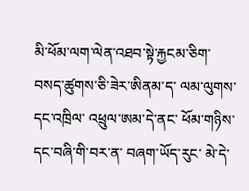མི་ཕོམ་ལག་ལེན་འཐབ་སྟེ་རྐྱངམ་ཅིག་ བསད་ཚུགས་ཅི་ཟེར་ཨིནམ་ད་ ལམ་ལུགས་དང་འཁྲིལ་ འཕྲུལ་ཨམ་དེ་ནང་ ཕོམ་གཉིས་དང་བཞི་གི་བར་ན་ བཞག་ཡོད་རུང་ མེ་དེ་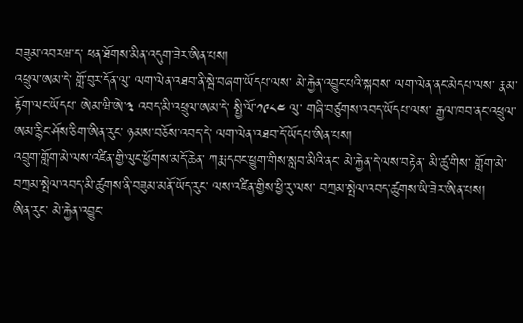བཟུམ་འབརཝ་ད་ ཕན་ཐོགས་མིན་འདུག་ཟེར་ཨིན་པས།
འཕྲུལ་ཨམ་དེ་ གློ་བུར་དོན་ལུ་ ལག་ལེན་འཐབ་ནི་སྦེ་བཞག་ཡོདཔ་ལས་ མེ་རྐྱེན་འབྱུང་པའི་སྐབས་ ལག་ལེན་ནང་མེདཔ་ལས་ རྣམ་རྟོག་ལང་ཡོདཔ་ ཨེམ་ཝི་ཨེ་༣ འབད་མི་འཕྲུལ་ཨམ་དེ་ སྤྱི་ལོ་༡༩༨༤ ལུ་ གཞི་བཙུགས་འབད་ཡོདཔ་ལས་ རྒྱལ་ཁབ་ནང་འཕྲུལ་ཨམ་རྙིང་ཤོས་ཅིག་ཨིན་རུང་ ཉམས་བཅོས་འབད་དེ་ ལག་ལེན་འཐབ་དོ་ཡོདཔ་ཨིན་པས།
འབྲུག་གློག་མེ་ལས་འཛིན་གྱི་ལུང་ཕྱོགས་མདོ་ཆེན་ ཀརྨ་དབང་ཕྱུག་གིས་སླབ་མིའི་ནང་ མེ་རྐྱེན་དེ་ལས་བརྟེན་ མི་ཚུ་གིས་ གློག་མེ་བཀྲམ་སྤེལ་འབད་མི་ཚུགས་ནི་བཟུམ་མནོ་ཡོད་རུང་ ལས་འཛིན་གྱིས་ཕྱི་རུ་ལས་ བཀྲམ་སྤེལ་འབད་ཚུགས་ཡི་ཟེར་ཨིན་པས།
ཨིན་རུང་ མེ་རྐྱེན་འབྱུང་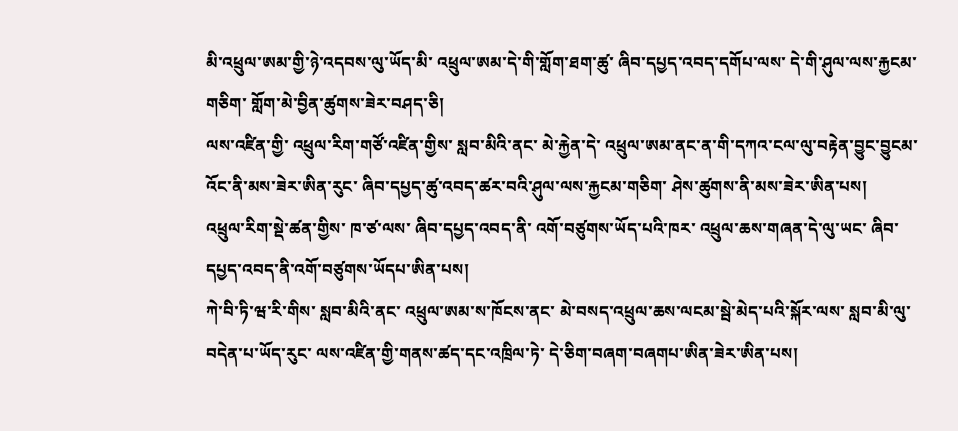མི་འཕྲུལ་ཨམ་གྱི་ཉེ་འདབས་ལུ་ཡོད་མི་ འཕྲུལ་ཨམ་དེ་གི་གློག་ཐག་ཚུ་ ཞིབ་དཔྱད་འབད་དགོཔ་ལས་ དེ་གི་ཤུལ་ལས་རྐྱངམ་གཅིག་ གློག་མེ་བྱིན་ཚུགས་ཟེར་བཤད་ཅི།
ལས་འཛིན་གྱི་ འཕྲུལ་རིག་གཙོ་འཛིན་གྱིས་ སླབ་མིའི་ནང་ མེ་རྐྱེན་དེ་ འཕྲུལ་ཨམ་ནང་ན་གི་དཀའ་ངལ་ལུ་བརྟེན་བྱུང་བྱུངམ་འོང་ནི་མས་ཟེར་ཨིན་རུང་ ཞིབ་དཔྱད་ཚུ་འབད་ཚར་བའི་ཤུལ་ལས་རྐྱངམ་གཅིག་ ཤེས་ཚུགས་ནི་མས་ཟེར་ཨིན་པས།
འཕྲུལ་རིག་སྡེ་ཚན་གྱིས་ ཁ་ཙ་ལས་ ཞིབ་དཔྱད་འབད་ནི་ འགོ་བཙུགས་ཡོད་པའི་ཁར་ འཕྲུལ་ཆས་གཞན་དེ་ལུ་ཡང་ ཞིབ་དཔྱད་འབད་ནི་འགོ་བཙུགས་ཡོདཔ་ཨིན་པས།
ཀེ་བི་ཏི་ཝ་རི་གིས་ སླབ་མིའི་ནང་ འཕྲུལ་ཨམ་ས་ཁོངས་ནང་ མེ་བསད་འཕྲུལ་ཆས་ལངམ་སྦེ་མེད་པའི་སྐོར་ལས་ སླབ་མི་ལུ་བདེན་པ་ཡོད་རུང་ ལས་འཛིན་གྱི་གནས་ཚད་དང་འཁྲིལ་ཏེ་ དེ་ཅིག་བཞག་བཞགཔ་ཨིན་ཟེར་ཨིན་པས།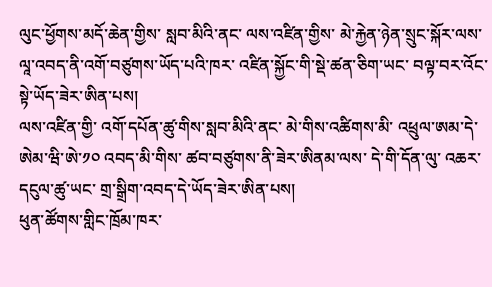ལུང་ཕྱོགས་མདོ་ཆེན་གྱིས་ སླབ་མིའི་ནང་ ལས་འཛིན་གྱིས་ མེ་རྐྱེན་ཉེན་སྲུང་སྐོར་ལས་ ལཱ་འབད་ནི་འགོ་བཙུགས་ཡོད་པའི་ཁར་ འཛིན་སྐྱོང་གི་སྡེ་ཚན་ཅིག་ཡང་ བལྟ་བར་འོང་སྟེ་ཡོད་ཟེར་ཨིན་པས།
ལས་འཛིན་གྱི་ འགོ་དཔོན་ཚུ་གིས་སླབ་མིའི་ནང་ མེ་གིས་འཚིགས་མི་ འཕྲུལ་ཨམ་དེ་ ཨེམ་ཝི་ཨེ་༡༠ འབད་མི་གིས་ ཚབ་བཙུགས་ནི་ཟེར་ཨིནམ་ལས་ དེ་གི་དོན་ལུ་ འཆར་དངུལ་ཚུ་ཡང་ གྲ་སྒྲིག་འབད་དེ་ཡོད་ཟེར་ཨིན་པས།
ཕུན་ཚོགས་གླིང་ཁྲོམ་ཁར་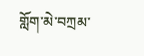གློག་མེ་བཀྲམ་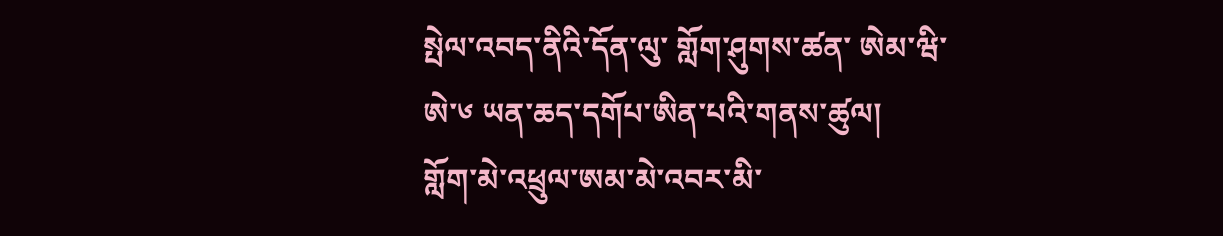སྤེལ་འབད་ནིའི་དོན་ལུ་ གློག་ཤུགས་ཚན་ ཨེམ་ཝི་ཨེ་༦ ཡན་ཆད་དགོཔ་ཨིན་པའི་གནས་ཚུལ།
གློག་མེ་འཕྲུལ་ཨམ་མེ་འབར་མི་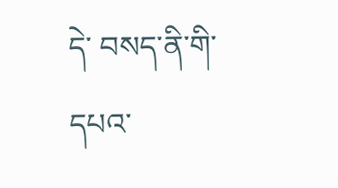དེ་ བསད་ནི་གི་དཔའ་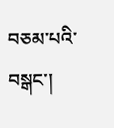བཅམ་པའི་བསྒང་།